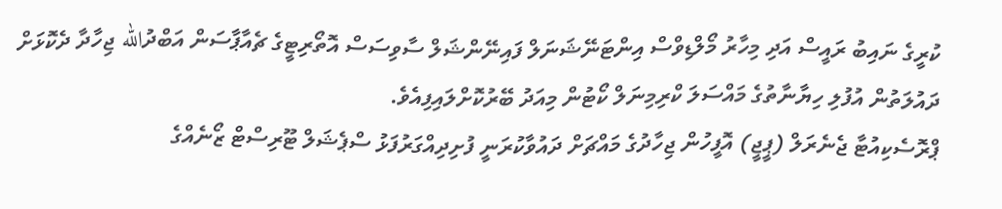ކުރީގެ ނައިބު ރައީސް އަދި މިހާރު މޯލްޑިވްސް އިންޓަނޭޝަނަލް ފައިނޭންޝަލް ސާވިސަސް އޮތޯރިޓީގެ ޗެއާޕާސަން އަބްދުالله ޖިހާދާ ދެކޮޅަށް ދައުލަތުން އުފުލި ހިޔާނާތުގެ މައްސަލަ ކްރިމިނަލް ކޯޓުން މިއަދު ބޭރުކޮށްލައިފިއެވެ.
ޕްރޮސެކިއުޓާ ޖެނެރަލް (ޕީޖީ) އޮފީހުން ޖިހާދުގެ މައްޗަށް ދައުވާކުރަނީ ފުށިދިއްގަރުފަޅު ސްޕެޝަލް ޓޫރިސްޓް ޒޯނެއްގެ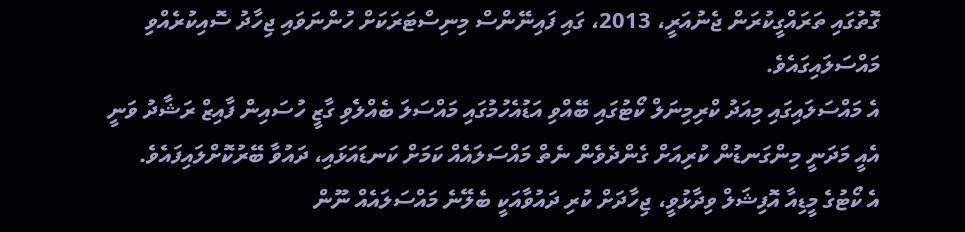ގޮތުގައި ތަރައްގީކުރަން ޖެނުއަރީ، 2013، ގައި ފައިނޭންސް މިނިސްޓަރަކަށް ހުންނަވައި ޖިހާދު ސޮއިކުރެއްވި މައްސަލައިގައެވެ.
އެ މައްސަލައިގައި މިއަދު ކްރިމިނަލް ކޯޓުގައި ބޭއްވި އަޑުއެހުމުގައި މައްސަލަ ބެއްލެވި ގާޒީ ހުސައިން ފާއިޒް ރަޝާދު ވަނީ އެއީ މަދަނީ މިންގަނޑުން ކުރިއަށް ގެންދެވެން ނެތް މައްސަލައެއް ކަމަށް ކަނޑައަޅައި، ދައުވާ ބޭރުކޮށްލައިފައެވެ.
އެ ކޯޓުގެ މީޑިއާ އޮފިޝަލް ވިދާޅުވީ، ޖިހާދަށް ކުރި ދައުވާއަކީ ބެލޭނެ މައްސަލައެއް ނޫން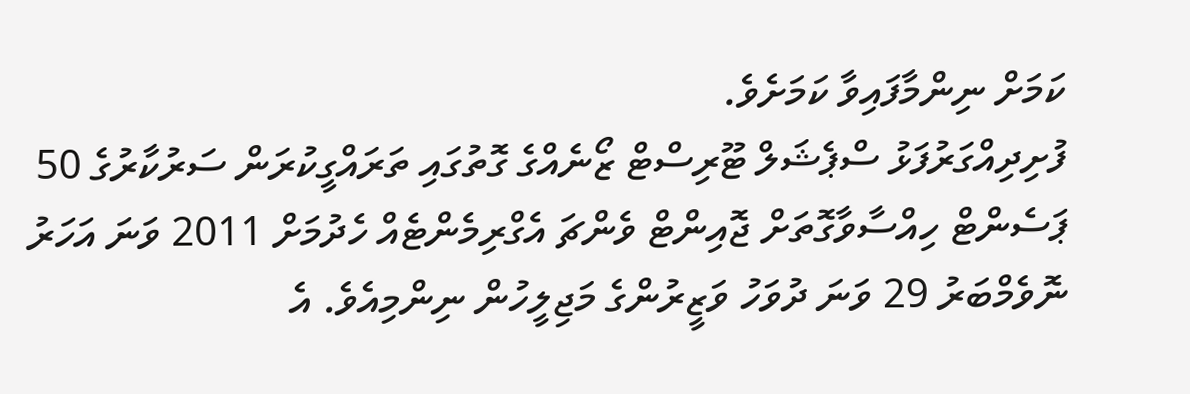ކަމަށް ނިންމާފައިވާ ކަމަށެވެ.
ފުށިދިއްގަރުފަޅު ސްޕެޝަލް ޓޫރިސްޓް ޒޯނެއްގެ ގޮތުގައި ތަރައްގީކުރަން ސަރުކާރުގެ 50 ޕަސެންޓް ހިއްސާވާގޮތަށް ޖޮއިންޓް ވެންޗަ އެގްރިމެންޓެއް ހެދުމަށް 2011 ވަނަ އަހަރު ނޮވެމްބަރު 29 ވަނަ ދުވަހު ވަޒީރުންގެ މަޖިލީހުން ނިންމިއެވެ. އެ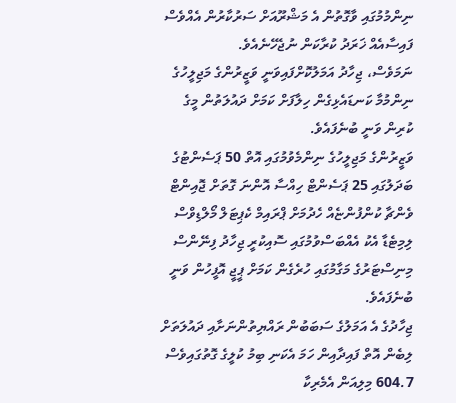ނިންމުމުގައި ވާގޮތުން އެ މަޝްރޫއަށް ސަރުކާރުން އެއްވެސް ފައިސާއެއް ޚަރަދު ކުރާކަން ނުޖެހޭނެއެވެ.
ނަމަވެސް، ޖިހާދު އަމަލުކޮށްފައިވަނީ ވަޒީރުންގެ މަޖިލީހުގެ ނިންމުމާ ކަނޑައެޅިގެން ހިލާފަށް ކަމަށް ދައުލަތުން މީގެ ކުރިން ވަނީ ބުނެފައެވެ.
ވަޒީރުންގެ މަޖިލީހުގެ ނިންމެވުމުގައި އޮތް 50 ޕަސެންޓުގެ ބަދަލުގައި 25 ޕަސެންޓް ހިއްސާ އޮންނަ ގޮތަށް ޖޮއިންޓް ވެންޗާ ކުންފުންޏެއް ހެދުމަށް ޕްރައިމް ކެޕިޓަލް މޯލްޑިވްސް ލިމިޓެޑާ އެކު އެއްބަސްވުމުގައި ސޮއިކުރީ ޖިހާދު ފިނޭންސް މިނިސްޓަރުގެ މަގާމުގައި ހުރެގެން ކަމަށް ޕީޖީ އޮފީހުން ވަނީ ބުނެފައެވެ.
ޖިހާދުގެ އެ އަމަލުގެ ސަބަބުން ރައްޔިތުންނަށާއި ދައުލަތަށް ލިބެން އޮތް ފައިދާއިން ހަމަ އެކަނި ބިމު ކުލީގެ ގޮތުގައިވެސް 604.7 މިލިއަން އެމެރިކާ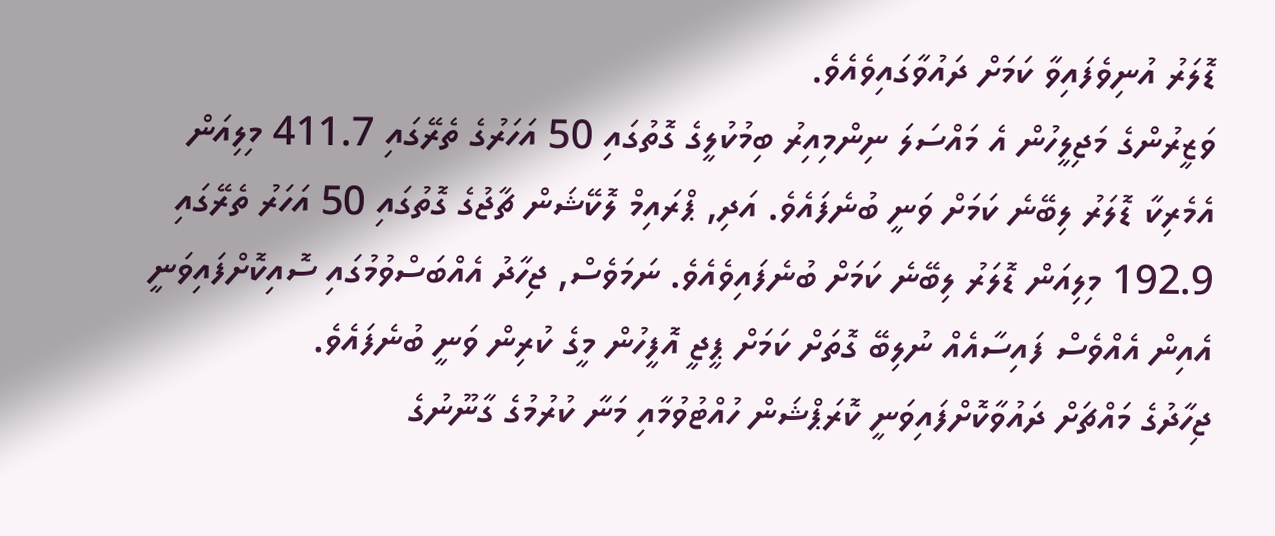ޑޮލަރު އުނިވެފައިވާ ކަމަށް ދައުވާގައިވެއެވެ.
ވަޒީރުންގެ މަޖިލީހުން އެ މައްސަލަ ނިންމިއިރު ބިމުކުލީގެ ގޮތުގައި 50 އަހަރުގެ ތެރޭގައި 411.7 މިލިއަން އެމެރިކާ ޑޮލަރު ލިބޭނެ ކަމަށް ވަނީ ބުނެފައެވެ. އަދި, ޕްރައިމް ލޮކޭޝަން ޗާޖުގެ ގޮތުގައި 50 އަހަރު ތެރޭގައި 192.9 މިލިއަން ޑޮލަރު ލިބޭނެ ކަމަށް ބުނެފައިވެއެވެ. ނަމަވެސް, ޖިހާދު އެއްބަސްވުމުގައި ސޮއިކޮށްފައިވަނީ އެއިން އެއްވެސް ފައިސާއެއް ނުލިބޭ ގޮތަށް ކަމަށް ޕީޖީ އޮފީހުން މީގެ ކުރިން ވަނީ ބުނެފައެވެ.
ޖިހާދުގެ މައްޗަށް ދައުވާކޮށްފައިވަނީ ކޮރަޕްޝަން ހުއްޓުވުމާއި މަނާ ކުރުމުގެ ގާނޫނުގެ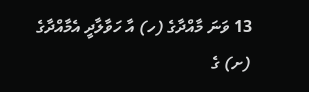13 ވަނަ މާއްދާގެ (ހ) އާ ހަވާލާދީ އެމާއްދާގެ (ށ) ގެ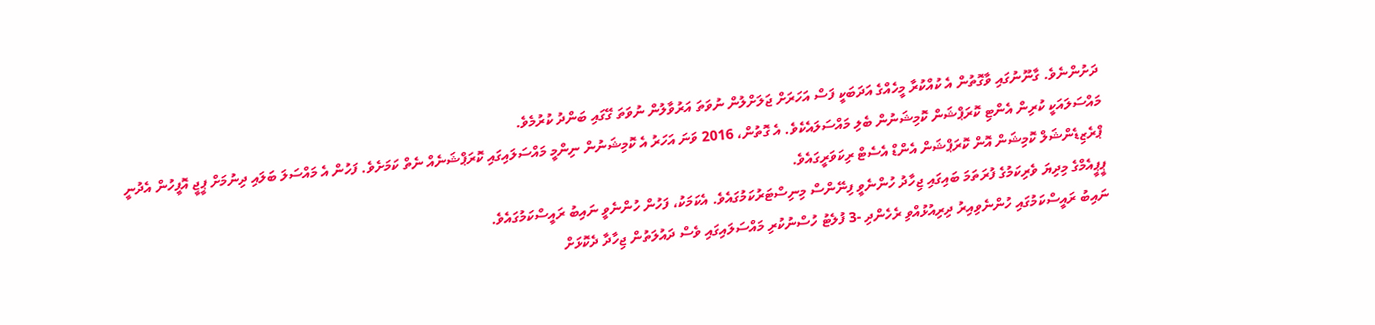ދަށުންނެވެ. ގާނޫނުގައި ވާގޮތުން އެ ކުއްކުރާ މީހެއްގެ އަދަބަކީ ފަސް އަހަރަށް ޖަލަށްލުން ނުވަތަ އަރުވާލުން ނުވަތަ ގޭގައި ބަންދު ކުރުމެވެ.
މައްސަލައަކީ ކުރިން އެންޓި ކޮރަޕްޝަން ކޮމިޝަނުން ބެލި މައްސަލައެކެވެ. އެ ގޮތުން، 2016 ވަނަ އަހަރު އެ ކޮމިޝަނުން ނިންމީ މައްސަލައިގައި ކޮރަޕްޝަނެއް ނެތް ކަމަށެވެ. ފަހުން އެ މައްސަލަ ބަލައި ދިނުމަށް ޕީޖީ އޮފީހުން އެދުނީ ޕްރެޒިޑެންޝަލް ކޮމިޝަން އޮން ކޮރަޕްޝަން އެންޑް އެސެޓް ރިކަވަރީގައެވެ.
ޕީޕީއެމްގެ މިދިޔަ ވެރިކަމުގެ ފުރަތަމަ ބައިގައި ޖިހާދު ހުންނެވީ ފިނޭންސް މިނިސްޓަރުކަމުގައެވެ. އެކަމަކު، ފަހުން ހުންނެވީ ނައިބު ރައީސްކަމުގައެވެ.
ނައިބު ރައީސްކަމުގައި ހުންނެވިއިރު ދިރިއުޅުއްވި ރެހެންދި -3 ފުލެޓު ހުސްނުކުރި މައްސަލައިގައި ވެސް ދައުލަތުން ޖިހާދާ ދެކޮޅަށް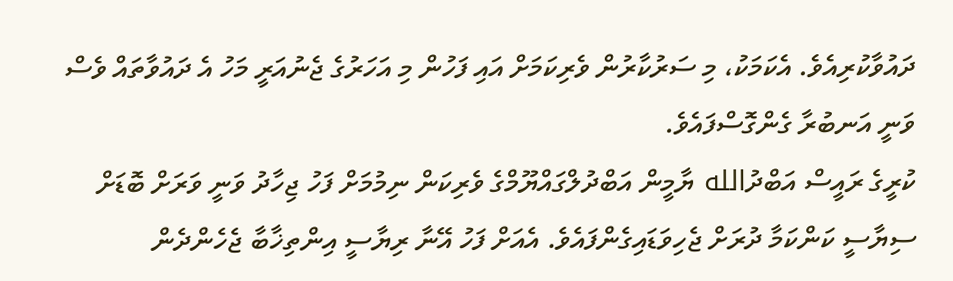ދައުވާކުރިއެވެ. އެކަމަކު، މި ސަރުކާރުން ވެރިކަމަށް އައި ފަހުން މި އަހަރުގެ ޖެނުއަރީ މަހު އެ ދައުވާތައް ވެސް ވަނީ އަނބުރާ ގެންގޮސްފައެވެ.
ކުރީގެ ރައީސް އަބްދުالله ޔާމީން އަބްދުލްގައްޔޫމްގެ ވެރިކަން ނިމުމަށް ފަހު ޖިހާދު ވަނީ ވަރަށް ބޮޑަށް ސިޔާސީ ކަންކަމާ ދުރަށް ޖެހިވަޑައިގެންފައެވެ. އެއަށް ފަހު އޭނާ ރިޔާސީ އިންތިޚާބާ ޖެހެންދެން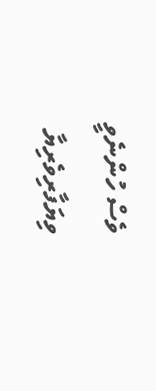ވެސް ހުންނެވީ ވިޔަފާރިވެރިޔާ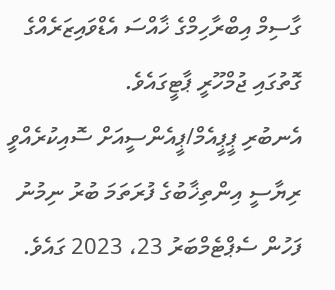ގާސިމް އިބްރާހިމްގެ ޚާއްސަ އެޑްވައިޒަރެއްގެ ގޮތުގައި ޖުމްހޫރީ ޕާޓީގައެވެ.
އެނބުރި ޕީޕީއެމް/ޕީއެންސީއަށް ސޮއިކުރެއްވީ ރިޔާސީ އިންތިޚާބުގެ ފުރަތަމަ ބުރު ނިމުނު ފަހުން ސެޕްޓެމްބަރު 23، 2023 ގައެވެ.